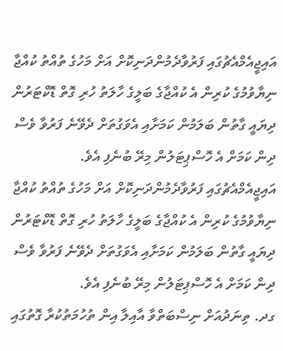އައިޖީއެމްއެޗުގައި ފަރުވާދެމުންދަނިކޮށް އަށް މަހުގެ ތުއްތު ކުއްޖާ ނިޔާވުމުގެ ކުރިން އެ ކުއްޖާގެ ބަލީގެ ހާލަތު ހުރި ގޮތް ޑޮކްޓަރުން ދިޔައީ ގާތުން ބަލަމުން ކަމަށާއި އެވަގުތަށް ދެވޭނެ ފަރުވާ ވެސް ދިން ކަމަށް އެ ހޮސްޕިޓަލުން މިރޭ ބުނެފި އެވެ.
އައިޖީއެމްއެޗުގައި ފަރުވާދެމުންދަނިކޮށް އަށް މަހުގެ ތުއްތު ކުއްޖާ ނިޔާވުމުގެ ކުރިން އެ ކުއްޖާގެ ބަލީގެ ހާލަތު ހުރި ގޮތް ޑޮކްޓަރުން ދިޔައީ ގާތުން ބަލަމުން ކަމަށާއި އެވަގުތަށް ދެވޭނެ ފަރުވާ ވެސް ދިން ކަމަށް އެ ހޮސްޕިޓަލުން މިރޭ ބުނެފި އެވެ.
ގދ. ތިނަދުއަށް ނިސްބަތްވާ އާއިލާ އިން ތުހުމަތުކުރާ ގޮތުގައި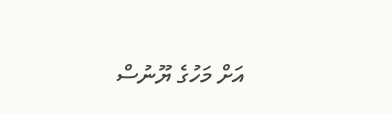އަށް މަހުގެ ޔޫނުސް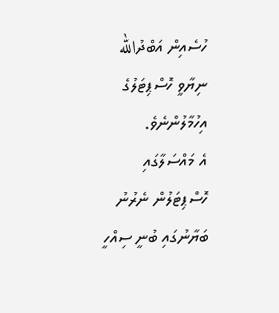ހުސެއިން އަބްދުالله ނިޔާވީ ހޮސްޕިޓަލުގެ އިހުމާލުންނެވެ.
އެ މައްސަލާގައި ހޮސްޕިޓަލުން ނެރުނު ބަޔާނުގައި ބުނީ ސިއްހީ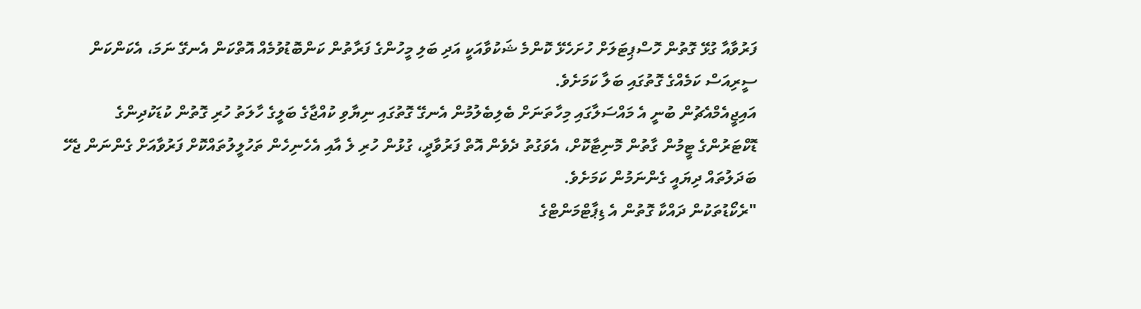ފަރުވާއާ ގުޅޭ ގޮތުން ހޮސްޕިޓަލަށް ހުށަހެޅޭ ކޮންމެ ޝަކުވާއަކީ އަދި ބަލި މީހުންގެ ފަރާތުން ކަންބޮޑުވުމެއް އޮތްކަން އެނގޭ ނަމަ، އެކަންކަން ސީރިއަސް ކަމެއްގެ ގޮތުގައި ބަލާ ކަމަށެވެ.
އައިޖީއެމްއެޗުން ބުނީ އެ މައްސަލާގައި މިހާތަނަށް ބެލިބެލުމުން އެނގޭ ގޮތުގައި ނިޔާވި ކުއްޖާގެ ބަލީގެ ހާލަތު ހުރި ގޮތުން ކުޑަކުދިންގެ ޑޮކްޓަރުންގެ ޓީމުން ގާތުން މޮނިޓާކޮށް، އެވަގުތު ދެވެން އޮތް ފަރުވާދީ، ގުޅުން ހުރި ލެ އާއި އެހެނިހެން ތަހުލީލުތައްކޮށް ފަރުވާއަށް ގެންނަން ޖެހޭ ބަދަލުތައް ދިޔައީ ގެންނަމުން ކަމަށެވެ.
"ރެކޯޑުތަކުން ދައްކާ ގޮތުން އެ ޑިޕާޓްމަންޓްގެ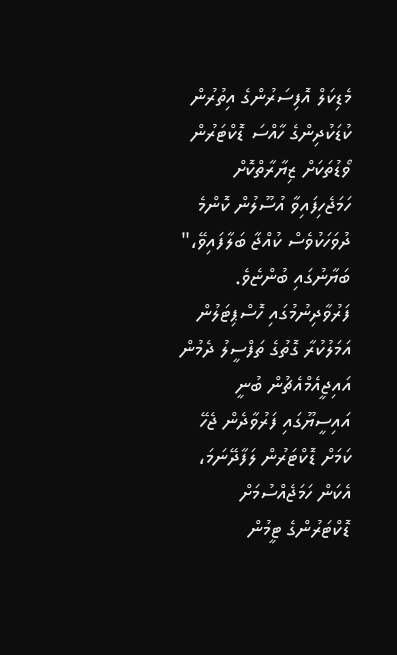މެޑިކަލް އޮފިސަރުންގެ އިތުރުން ކުޑަކުދިންގެ ހާއްސަ ޑޮކްޓަރުން ވޯޑުތަކަށް ޒިޔާރާތްކޮށް ހަމަޖެހިފައިވާ އުސޫލުން ކޮންމެ ދުވަހަކުވެސް ކުއްޖާ ބަލާފައިވޭ،" ބަޔާނުގައި ބުންޏެވެ.
ފަރުވާދިނުމުގައި ހޮސްޕިޓަލުން އަމަލުކުރާ ގޮތުގެ ތަފްސީލު ދެމުން އައިޖީއެމްއެޗުން ބުނީ އައިސީޔޫގައި ފަރުވާދެން ޖެހޭ ކަމަށް ޑޮކްޓަރުން ލަފާދޭނަމަ، އެކަން ހަމަޖެއްސުމަށް ޑޮކްޓަރުންގެ ޓީމުން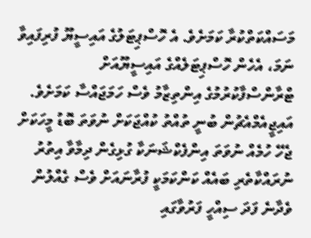މަސައްކަތްކުރާ ކަމަށެވެ. އެ ހޮސްޕިޓަލުގެ އައިސީޔޫ ފުރިފައިވާ ނަމަ، އެހެން ހޮސްޕިޓަލެއްގެ އައިސީޔޫއަށް ޓްރާންސްފާކުރުމުގެ އިންތިޒާމު ވެސް ހަމަޖައްސާ ކަމަށެވެ.
އައިޖީއެމްއެޗުން ބުނީ ތުއްތު ކުއްޖަކަށް ނުވަތަ ބޮޑު މީހަކަށް ޖެހޭ ހުމެއް ނުވަތަ އިންފެކްޝަނަކާ ގުޅިގެން ދިމާވާ އިތުރު ނުރައްކާތެރި ބައެއް ކަންކަމަކީ ފުރާނައަށް ވެސް ގެއްލުން ވެދާނެ ފަދަ ސިއްހީ ފަރުވާގައި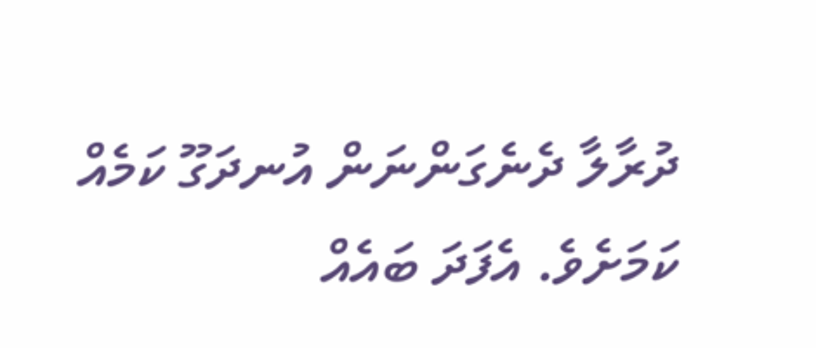ދުރާލާ ދެނެގަންނަން އުނދަގޫ ކަމެއް ކަމަށެވެ. އެފަދަ ބައެއް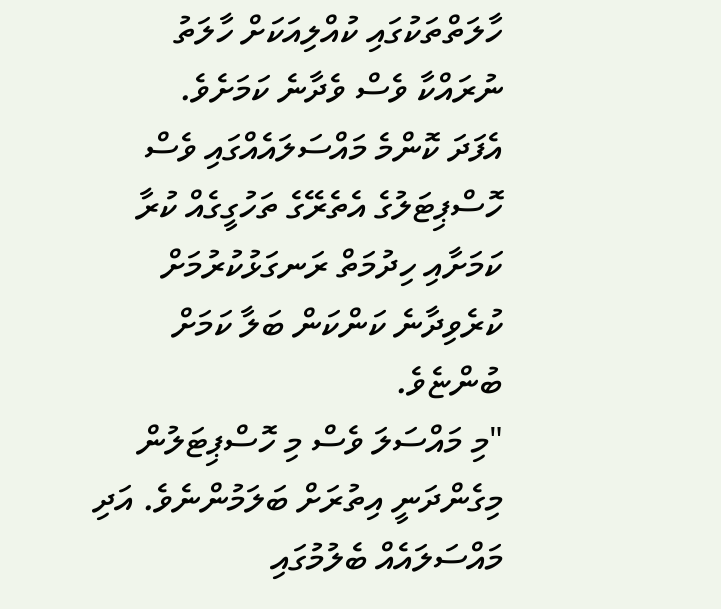ހާލަތްތަކުގައި ކުއްލިއަކަށް ހާލަތު ނުރައްކާ ވެސް ވެދާނެ ކަމަށެވެ.
އެފަދަ ކޮންމެ މައްސަލައެއްގައި ވެސް ހޮސްޕިޓަލުގެ އެތެރޭގެ ތަހުގީގެއް ކުރާ ކަމަށާއި ހިދުމަތް ރަނގަޅުކުރުމަށް ކުރެވިދާނެ ކަންކަން ބަލާ ކަމަށް ބުންޏެވެ.
"މި މައްސަލަ ވެސް މި ހޮސްޕިޓަލުން މިގެންދަނީ އިތުރަށް ބަލަމުންނެވެ. އަދި މައްސަލައެއް ބެލުމުގައި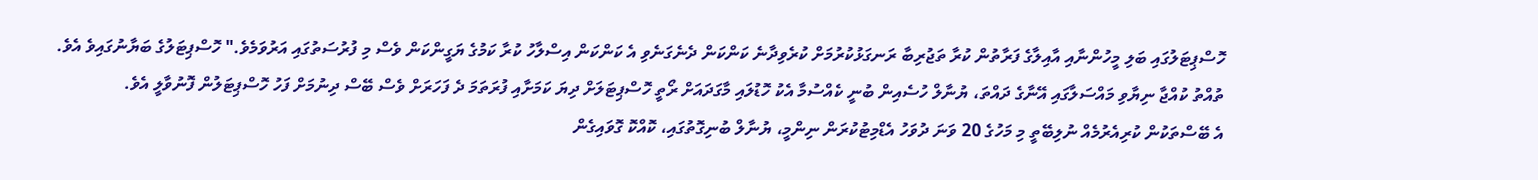ހޮސްޕިޓަލުގައި ބަލި މީހުންނާއި އާއިލާގެ ފަރާތުން ކުރާ ތަޖުރިބާ ރަނގަޅުކުރުމަށް ކުރެވިދާނެ ކަންކަން ދެނެގަނެވި އެ ކަންކަން އިސްލާހު ކުރާ ކަމުގެ ޔަގީންކަން ވެސް މި ފުރުސަތުގައި އަރުވަމެވެ." ހޮސްޕިޓަލުގެ ބަޔާނުގައިވެ އެވެ.
ތުއްތު ކުއްޖާ ނިޔާވި މައްސަލާގައި އޭނާގެ ދައްތަ، ޔުނާލް ހުސެއިން ބުނީ ކެއްސުމާ އެކު ހޮޑުލައި މާގަދައަށް ރޯތީ ހޮސްޕިޓަލަށް ދިޔަ ކަމަށާއި ފުރަތަމަ ދެ ފަހަރަށް ވެސް ބޭސް ދިނުމަށް ފަހު ހޮސްޕިޓަލުން ފޮނުވާލީ އެވެ.
އެ ބޭސްތަކުން ކުރިއެރުމެއް ނުލިބޭތީ މި މަހުގެ 20 ވަނަ ދުވަހު އެޑްމިޓުކުރަން ނިންމީ، ޔުނާލް ބުނިގޮތުގައި، ކޮއްކޮ ގޮވައިގެން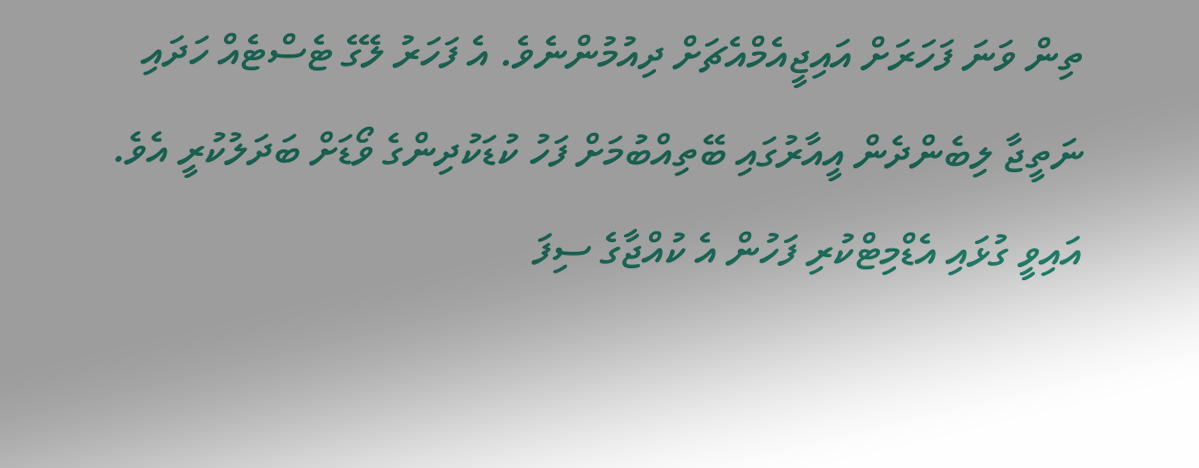ތިން ވަނަ ފަހަރަށް އައިޖީއެމްއެޗަށް ދިއުމުންނެވެ. އެ ފަހަރު ލޭގެ ޓެސްޓެއް ހަދައި ނަތީޖާ ލިބެންދެން އީއާރުގައި ބޭތިއްބުމަށް ފަހު ކުޑަކުދިންގެ ވޯޑަށް ބަދަލުކުރީ އެވެ.
އައިވީ ގުޅައި އެޑްމިޓްކުރި ފަހުން އެ ކުއްޖާގެ ސިފަ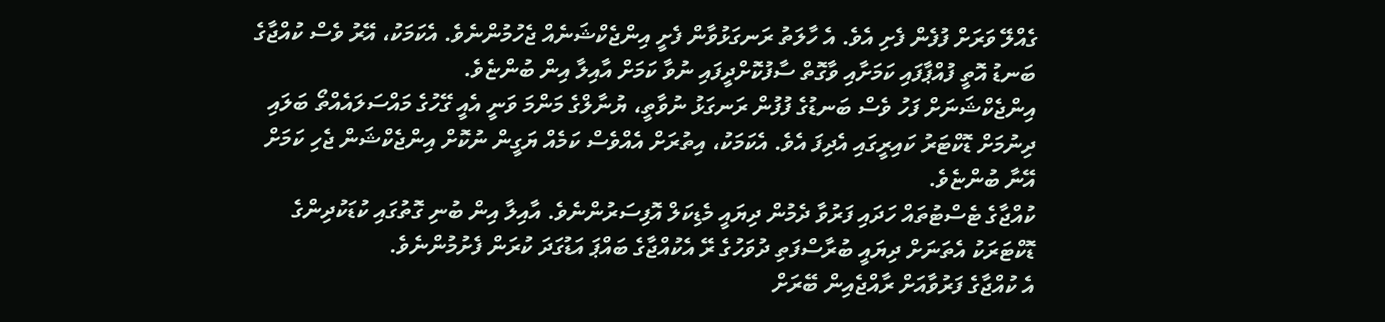ގެއްލޭ ވަރަށް ފުފެން ފެށި އެވެ. އެ ހާލަތު ރަނގަޅުވާން ފެށީ އިންޖެކްޝަނެއް ޖެހުމުންނެވެ. އެކަމަކު، އޭރު ވެސް ކުއްޖާގެ ބަނޑު އޮތީ ފުއްޕާފައި ކަމަށާއި ވާގޮތް ސާފުކޮށްދީފައި ނުވާ ކަމަށް އާއިލާ އިން ބުންޏެވެ.
އިންޖެކްޝަނަށް ފަހު ވެސް ބަނޑުގެ ފުފުން ރަނގަޅު ނުވާތީ، ޔުނާލްގެ މަންމަ ވަނީ އެއީ ގޭހުގެ މައްސަލައެއްތޯ ބަލައި ދިނުމަށް ޑޮކްޓަރު ކައިރީގައި އެދިފަ އެވެ. އެކަމަކު، އިތުރަށް އެއްވެސް ކަމެއް ޔަގީން ނުކޮށް އިންޖެކްޝަން ޖެހި ކަމަށް އޭނާ ބުންޏެވެ.
ކުއްޖާގެ ޓެސްޓުތައް ހަދައި ފަރުވާ ދެމުން ދިޔައީ މެޑިކަލް އޮފިސަރުންނެވެ. އާއިލާ އިން ބުނި ގޮތުގައި ކުޑަކުދިންގެ ޑޮކްޓަރަކު އެތަނަށް ދިޔައީ ބުރާސްފަތި ދުވަހުގެ ރޭ އެކުއްޖާގެ ބައްޕަ އަޑުގަދަ ކުރަން ފެށުމުންނެވެ.
އެ ކުއްޖާގެ ފަރުވާއަށް ރާއްޖެއިން ބޭރަށް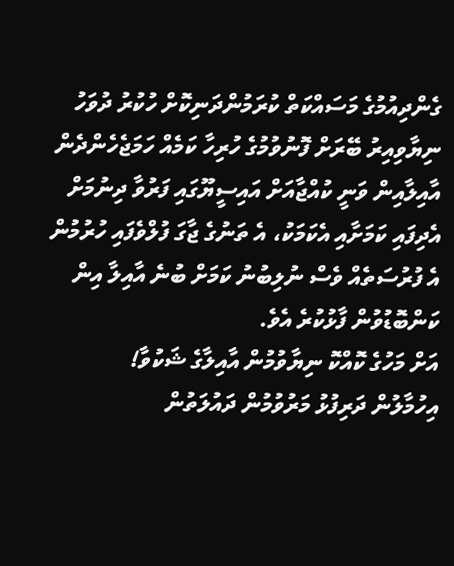ގެންދިއުމުގެ މަސައްކަތް ކުރަމުންދަނިކޮށް ހުކުރު ދުވަހު ނިޔާވިއިރު ބޭރަށް ފޮނުވުމުގެ ހުރިހާ ކަމެއް ހަމަޖެހެންދެން އާއިލާއިން ވަނީ ކުއްޖާއަށް އައިސީޔޫގައި ފަރުވާ ދިނުމަށް އެދިފައި ކަމަށާއި އެކަމަކު، އެ ތަނުގެ ޖާގަ ފުލްވެފައި ހުރުމުން އެ ފުރުސަތެއް ވެސް ނުލިބުނު ކަމަށް ބުނެ އާއިލާ އިން ކަންބޮޑުވުން ފާޅުކުރެ އެވެ.
އަށް މަހުގެ ކޮއްކޮ ނިޔާވުމުން އާއިލާގެ ޝަކުވާ!
އިހުމާލުން ދަރިފުޅު މަރުވުމުން ދައުލަތުން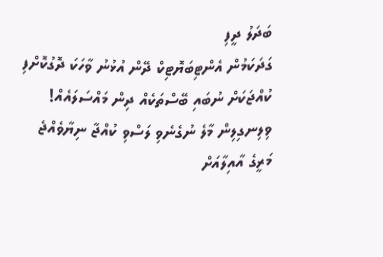ބަދަލު ދީފި
ގަދަކަމުން އެންޓިބަޔޮޓިކް ދޭން އުޅުނު ވާހަކަ ދޮގުކޮށްފި
ކުއްޖަކަށް ނުބައި ބޭސްތަކެއް ދިން މައްސަލައެއް!
ވިލިނގިލިން މާލެ ނުގެނެވި ލަސްވި ކުއްޖާ ނިޔާވެއްޖެ
މަރީގެ އާއިލާއަށް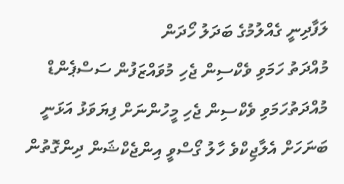ލަފާދިނީ ގެއްލުމުގެ ބަދަލު ހޯދަން
މުއްދަތު ހަމަވި ވެކްސިން ޖެހި މުވައްޒަފުން ސަސްޕެންޑް
މުއްދަތުހަމަވި ވެކްސިން ޖެހި މީހުންނަށް ފިޔަވަޅު އަޅަނީ
ބަނަހަށް އެލާޖިކްވެ ހާލު ގޯސްވީ އިންޖެކްޝަން ދިންގޮތުން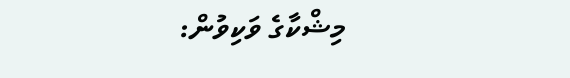މިޝްކާގެ ވަކިވުން: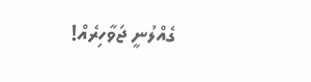ގެއްލުނީ ޖަވާހިރެއް!